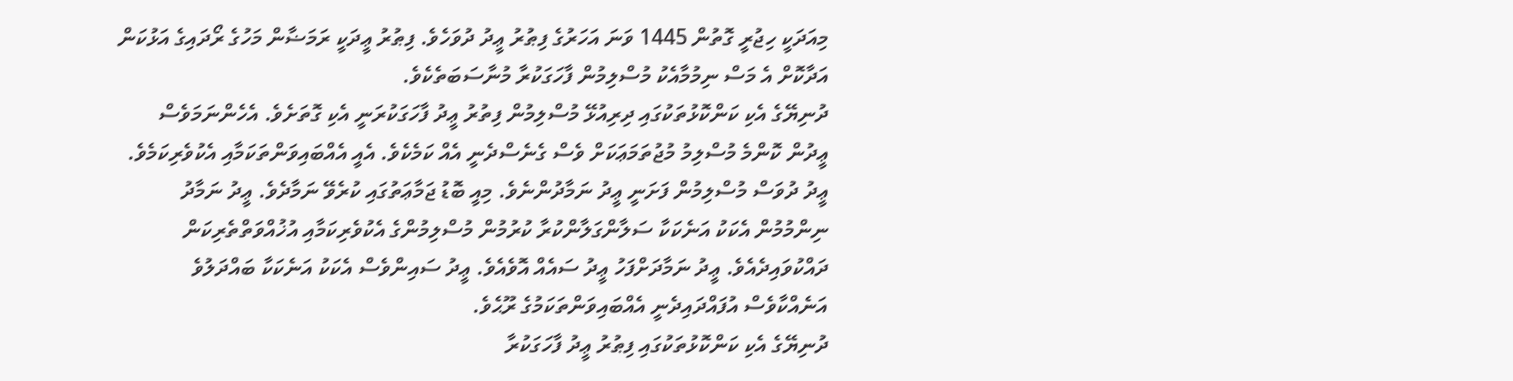މިއަދަކީ ހިޖުރީ ގޮތުން 1445 ވަނަ އަހަރުގެ ފިޠުރު ޢީދު ދުވަހެވެ. ފިޠުރު ޢީދަކީ ރަމަޟާން މަހުގެ ރޯދައިގެ އަޅުކަން އަދާކޮށް އެ މަސް ނިމުމާއެކު މުސްލިމުން ފާހަގަކުރާ މުނާސަބަތެކެވެ.
ދުނިޔޭގެ އެކި ކަންކޮޅުތަކުގައި ދިރިއުޅޭ މުސްލިމުން ފިތުރު ޢީދު ފާހަގަކުރަނީ އެކި ގޮތަށެވެ. އެހެންނަމަވެސް ޢީދުން ކޮންމެ މުސްލިމު މުޖުތަމަޢަކަށް ވެސް ގެނެސްދެނީ އެއް ކަމެކެވެ. އެއީ އެއްބައިވަންތަކަމާއި އެކުވެރިކަމެވެ.
ޢީދު ދުވަސް މުސްލިމުން ފަށަނީ ޢީދު ނަމާދުންނެވެ. މިއީ ބޮޑު ޖަމާޢަތުގައި ކުރެވޭ ނަމާދެވެ. ޢީދު ނަމާދު ނިންމުމުން އެކަކު އަނެކަކާ ސަލާންގަލާންކުރާ ކުރުމުން މުސްލިމުންގެ އެކުވެރިކަމާއި އުޚުއްވަތްތެރިކަން ދައްކުވައިދެއެވެ. ޢީދު ނަމާދަށްފަހު ޢީދު ސައެއް އޮވެއެވެ. ޢީދު ސައިންވެސް އެކަކު އަނެކަކާ ބައްދަލުވެ އަނެއްކާވެސް އުފައްދައިދެނީ އެއްބައިވަންތަކަމުގެ ރޫޙެވެ.
ދުނިޔޭގެ އެކި ކަންކޮޅުތަކުގައި ފިޠުރު ޢީދު ފާހަގަކުރާ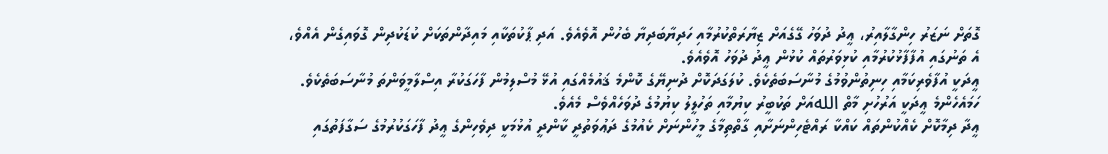ގޮތަށް ނަޒަރު ހިންގާލާއިރު، ޢީދު ދުވަހު ގޭގެއަށް ޒިޔާރަތްކުރުމާއި ހަދިޔާބަދިޔާ ބެހުން އޮވެއެވެ. އަދި ޕާކުތަކާއި މައިދާންތަކަށް ކުޑަކުދިން ގޮވައިގެން އެއްވެ، އެ ތަނުގައި އުފާފާޅުކުރުމާއި ކުޅިވަރުތައް ކުޅުން ޢީދު ދުވަހު އޮވެއެވެ.
ޢީދަކީ އުފާވެރިކަމާއި ހިނިތުންވުމުގެ މުނާސަބަތެކެވެ. ކުލަގަދަކޮށް ދުނިޔޭގެ ކޮންމެ ޤައުމެއްގައި އުޅޭ މުސްލިމުން ފާހަގަކުރާ އިސްލާމީވަންތަ މުނާސަބަތެކެވެ. ހަމައެހެންމެ ޢީދަކީ އަރުހުށި މާތް اللهއަށް ތަކުބީރު ކިޔުމާއި ތަހުލީލު ކިޔުމުގެ ދުވަހެއްވެސް މެއެވެ.
ޢީދާ ދިމާކޮށް ކެއްކުންތައް ކައްކާ ރައްޓެހިންނަށާއި ގާތްތިމާގެ މީހުންނަށް ކެއުމުގެ ދަޢުވަތުދީ ކާންދީ އުޅުމަކީ ދިވެހިންގެ ޢީދު ފާހަގަކުރުމުގެ ސަގާފަތުގައި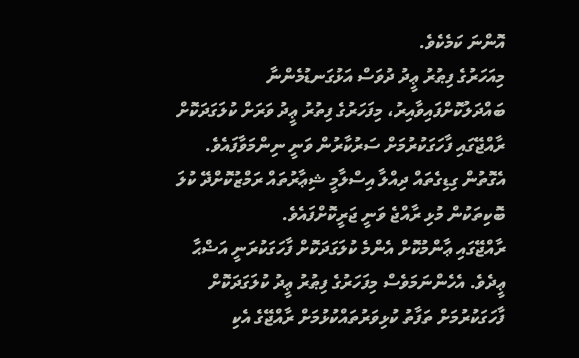އޮންނަ ކަމެކެވެ.
މިއަހަރުގެ ފިޠުރު ޢީދު ދުވަސް އަޅުގަނޑުމެންނާ ބައްދަލުކޮށްފައިވާއިރު، މިފަހަރުގެ ފިތުރު ޢީދު ވަރަށް ކުލަގަދަކޮށް ރާއްޖޭގައި ފާހަގަކުރުމަށް ސަރުކާރުން ވަނީ ނިންމަވާފައެވެ. އެގޮތުން ގިޑިގެތައް ދިއްލާ އިސްލާމީ ޝިޢާރުތައް ރަމްޒުކޮށްދޭ ކުލަ ބޮކިތަކުން މުޅި ރާއްޖެ ވަނީ ޖަރީކޮށްފައެވެ.
ރާއްޖޭގައި ޢާންމުކޮށް އެންމެ ކުލަގަދަކޮށް ފާހަގަކުރަނީ އަޟްޙާ ޢީދެވެ. އެހެންނަމަވެސް މިފަހަރުގެ ފިޠުރު ޢީދު ކުލަގަދަކޮށް ފާހަގަކުރުމަށް ތަފާތު ކުޅިވަރުތައްކުޅުމަށް ރާއްޖޭގެ އެކި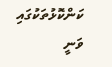ކަންކޮޅުތަކުގައި ވަނީ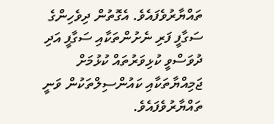ތައްޔާރުވެފައެވެ. އެގޮތުން ދިވެހިންގެ ސަގާފީ ފަރި ނެށުންތަކާއި ސަގާފީ އަދި ދުވަސްވީ ކުޅިވަރުތައް ކުޅުމަށް ޖަމިއްޔާތަކާއި ކައުންސިލްތަކުން ވަނީ ތައްޔާރުވެފައެވެ.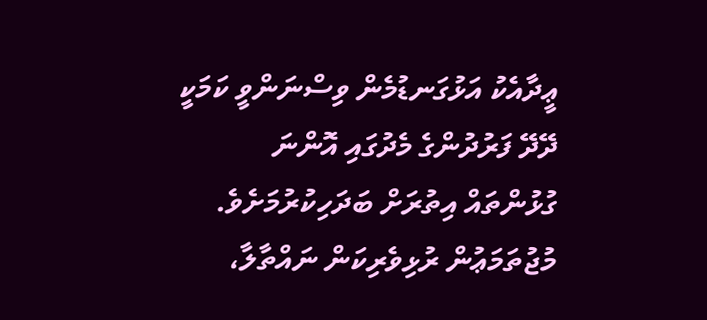ޢީދާއެކު އަޅުގަނޑުމެން ވިސްނަންވީ ކަމަކީ ދޭދޭ ފަރުދުންގެ މެދުގައި އޮންނަ ގުޅުންތައް އިތުރަށް ބަދަހިކުރުމަށެވެ. މުޖުތަމަޢުން ރުޅިވެރިކަން ނައްތާލާ،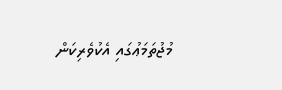މުޖުތަމަޢުގައި އެކުވެރިކަން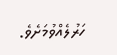ހަރުލެއްވުމަށެވެ.